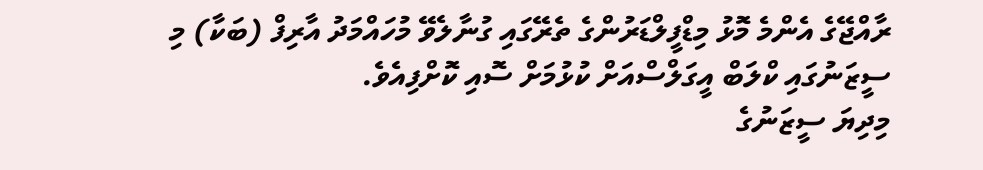ރާއްޖޭގެ އެންމެ މޮޅު މިޑްފީލްޑަރުންގެ ތެރޭގައި ގުނާލެވޭ މުހައްމަދު އާރިފް (ބަކާ) މި ސީޒަނުގައި ކްލަބް އީގަލްސްއަށް ކުޅުމަށް ސޮއި ކޮށްފިއެވެ.
މިދިޔަ ސީޒަނުގެ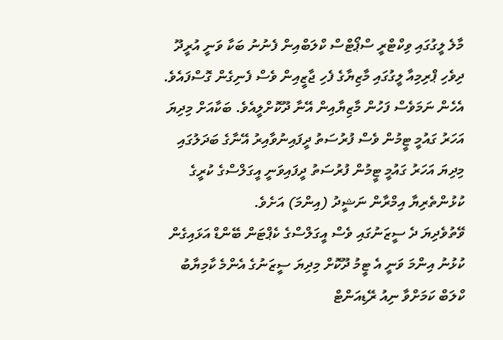މާލެ ލީގުގައި ވިކްޓްރީ ސްޕޯޓްސް ކްލަބްއިން ފެނުނު ބަކާ ވަނީ އުރީދޫ ދިވެހި ޕްރިމިއާ ލީގުގައި މާޒިޔާގެ ފެހި ޖާޒީއިން ވެސް ފެނިގެން ގޮސްފައެވެ. އެހެން ނަމަވެސް ފަހުން މާޒިޔާއިން އޭނާ ދޫކޮށްލީއެވެ. ބަކާއަށް މިދިޔަ އަހަރު ގައުމީ ޓީމުން ވެސް ފުރުސަތު ދީފައިނުވާއިރު އޭނާގެ ބަދަލުގައި މިދިޔަ އަހަރު ގައުމީ ޓީމުން ފުރުސަތު ދީފައިވަނީ އީގަލްސްގެ ކުރީގެ ކުޅުންތެރިޔާ އިމްރާން ނަޝީދު (އިންމަ) އަށެވެ.
ވޭތުވެދިޔަ ދެ ސީޒަނުގައި ވެސް އީގަލްސްގެ ކެޕްޓަން ބޭންޑް އަޅައިގެން ކުޅުނު އިންމަ ވަނީ އެ ޓީމު ދޫކޮށް މިދިޔަ ސީޒަނުގެ އެންމެ ކާމިޔާބު ކްލަބް ކަމަށްވާ ނިއު ރޭޑިއަންޓް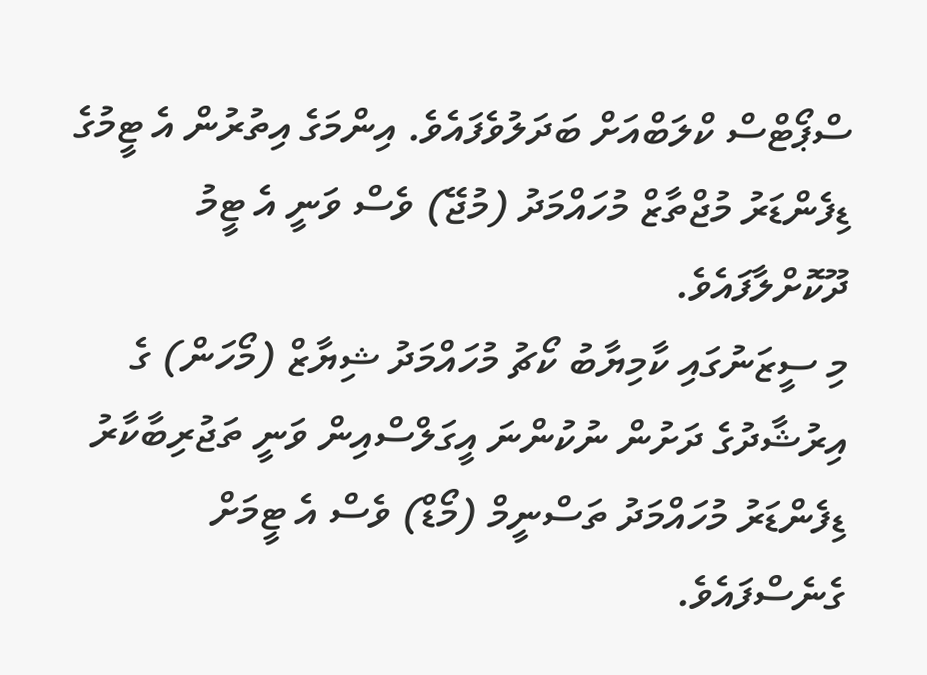ސްޕޯޓްސް ކްލަބްއަށް ބަދަލުވެފައެވެ. އިންމަގެ އިތުރުން އެ ޓީމުގެ ޑިފެންޑަރު މުޖްތާޒް މުހައްމަދު (މުޖޭ) ވެސް ވަނީ އެ ޓީމު ދޫކޮށްލާފައެވެ.
މި ސީޒަނުގައި ކާމިޔާބު ކޯޗު މުހައްމަދު ޝިޔާޒް (މޯހަން) ގެ އިރުޝާދުގެ ދަށުން ނުކުންނަ އީގަލްސްއިން ވަނީ ތަޖުރިބާކާރު ޑިފެންޑަރު މުހައްމަދު ތަސްނީމް (މޯޑް) ވެސް އެ ޓީމަށް ގެނެސްފައެވެ.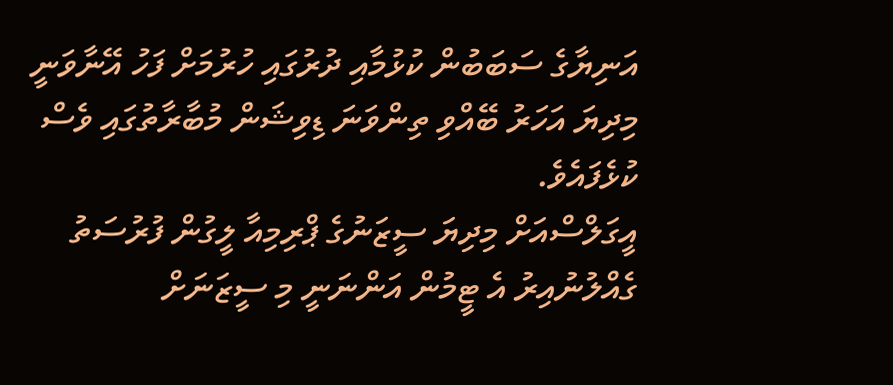އަނިޔާގެ ސަބަބުން ކުޅުމާއި ދުރުގައި ހުރުމަށް ފަހު އޭނާވަނީ މިދިޔަ އަހަރު ބޭއްވި ތިންވަނަ ޑިވިޝަން މުބާރާތުގައި ވެސް ކުޅެފައެވެ.
އީގަލްސްއަށް މިދިޔަ ސީޒަނުގެ ޕްރިމިއާ ލީގުން ފުރުސަތު ގެއްލުނުއިރު އެ ޓީމުން އަންނަނީ މި ސީޒަނަށް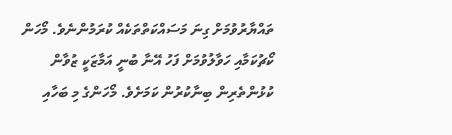ތައްޔާރުވުމަށް ގިނަ މަސައްކަތްތަކެއް ކުރަމުންނެވެ. މޯހަން ކޯޗުކަމާއި ހަވާލުވުމަށް ފަހު އޭނާ ބުނީ އަމާޒަކީ ޒުވާން ކުޅުންތެރިން ބިނާކުރުން ކަމަށެވެ. މޯހަންގެ މި ބަހާއި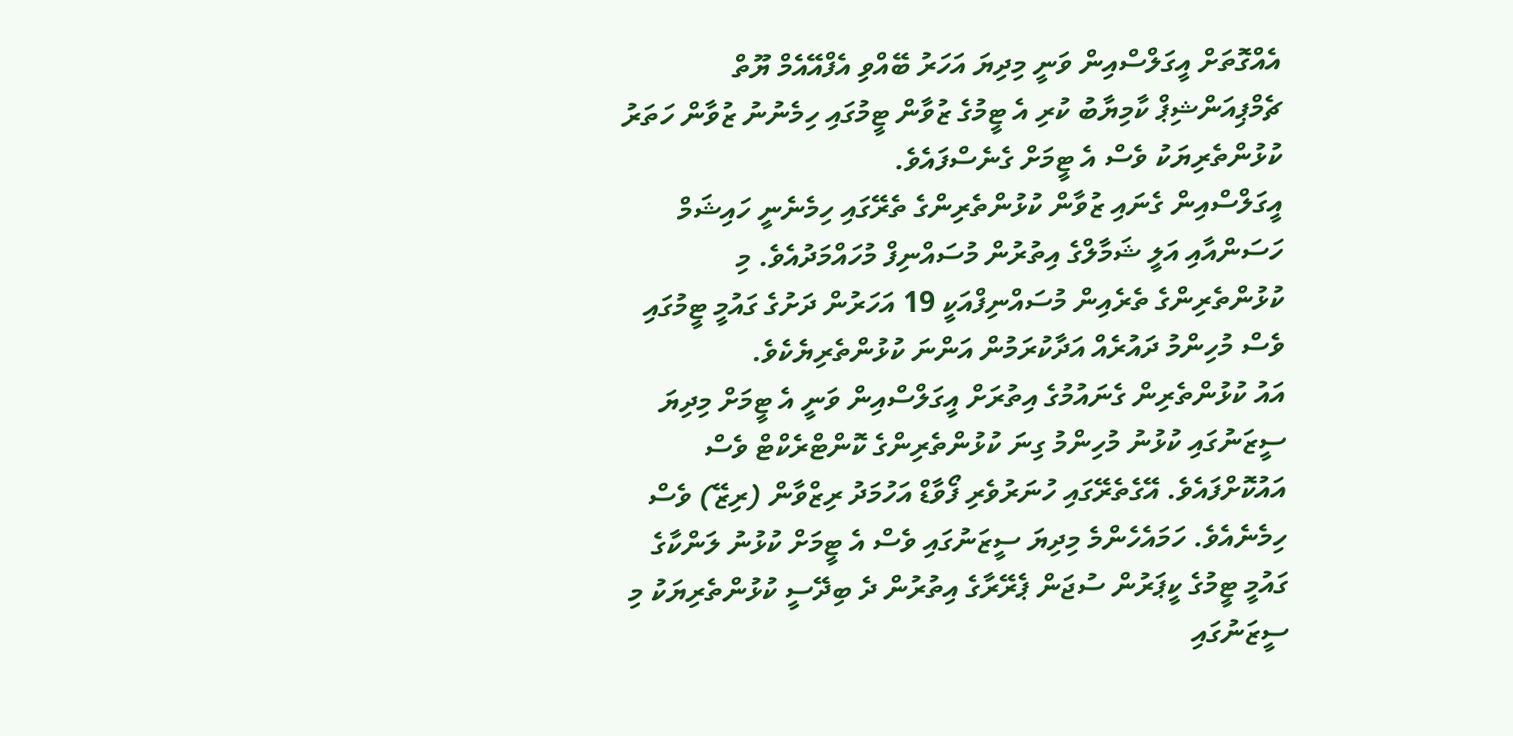އެއްގޮތަށް އީގަލްސްއިން ވަނީ މިދިޔަ އަހަރު ބޭއްވި އެފްއޭއެމް ޔޫތް ޗެމްޕިއަންޝިޕް ކާމިޔާބު ކުރި އެ ޓީމުގެ ޒުވާން ޓީމުގައި ހިމެނުނު ޒުވާން ހަތަރު ކުޅުންތެރިޔަކު ވެސް އެ ޓީމަށް ގެނެސްފައެވެ.
އީގަލްސްއިން ގެނައި ޒުވާން ކުޅުންތެރިންގެ ތެރޭގައި ހިމެނެނީ ހައިޝަމް ހަސަންއާއި އަލީ ޝަމާލްގެ އިތުރުން މުސައްނިފް މުހައްމަދުއެވެ. މި ކުޅުންތެރިންގެ ތެރެއިން މުސައްނިފްއަކީ 19 އަހަރުން ދަށުގެ ގައުމީ ޓީމުގައި ވެސް މުހިންމު ދައުރެއް އަދާކުރަމުން އަންނަ ކުޅުންތެރިޔެކެވެ.
އައު ކުޅުންތެރިން ގެނައުމުގެ އިތުރަށް އީގަލްސްއިން ވަނީ އެ ޓީމަށް މިދިޔަ ސީޒަނުގައި ކުޅުނު މުހިންމު ގިނަ ކުޅުންތެރިންގެ ކޮންޓްރެކްޓް ވެސް އައުކޮށްފައެވެ. އޭގެތެރޭގައި ހުނަރުވެރި ފޯވާޑް އަހުމަދު ރިޒްވާން (ރިޒޭ) ވެސް ހިމެނެއެވެ. ހަމައެހެންމެ މިދިޔަ ސީޒަނުގައި ވެސް އެ ޓީމަށް ކުޅުނު ލަންކާގެ ގައުމީ ޓީމުގެ ކީޕަރުން ސުޖަން ޕެރޭރާގެ އިތުރުން ދެ ބިދޭސީ ކުޅުންތެރިޔަކު މި ސީޒަނުގައި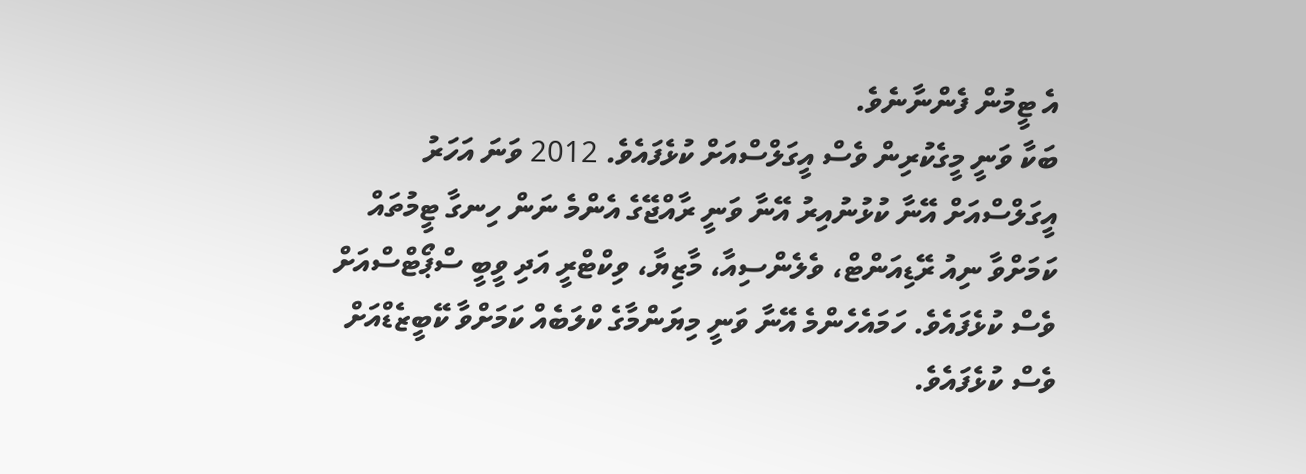އެ ޓީމުން ފެންނާނެވެ.
ބަކާ ވަނީ މީގެކުރިން ވެސް އީގަލްސްއަށް ކުޅެފައެވެ. 2012 ވަނަ އަހަރު އީގަލްސްއަށް އޭނާ ކުޅުނުއިރު އޭނާ ވަނީ ރާއްޖޭގެ އެންމެ ނަން ހިނގާ ޓީމުތައް ކަމަށްވާ ނިއު ރޭޑިއަންޓް، ވެލެންސިއާ، މާޒިޔާ، ވިކްޓްރީ އަދި ވީބީ ސްޕޯޓްސްއަށް ވެސް ކުޅެފައެވެ. ހަމައެހެންމެ އޭނާ ވަނީ މިޔަންމާގެ ކްލަބެއް ކަމަށްވާ ކޭބީޒެޑްއަށް ވެސް ކުޅެފައެވެ.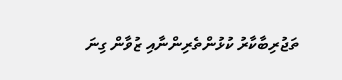ތަޖުރިބާކާރު ކުޅުންތެރިންނާއި ޒުވާން ގިނަ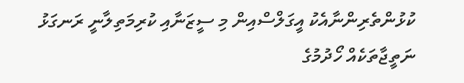ކުޅުންތެރިންނާއެކު އީގަލްސްއިން މި ސީޒަނާއި ކުރިމަތިލާނީ ރަނގަޅު ނަތީޖާތަކެއް ހޯދުމުގެ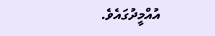އުއްމީދުގައެވެ.